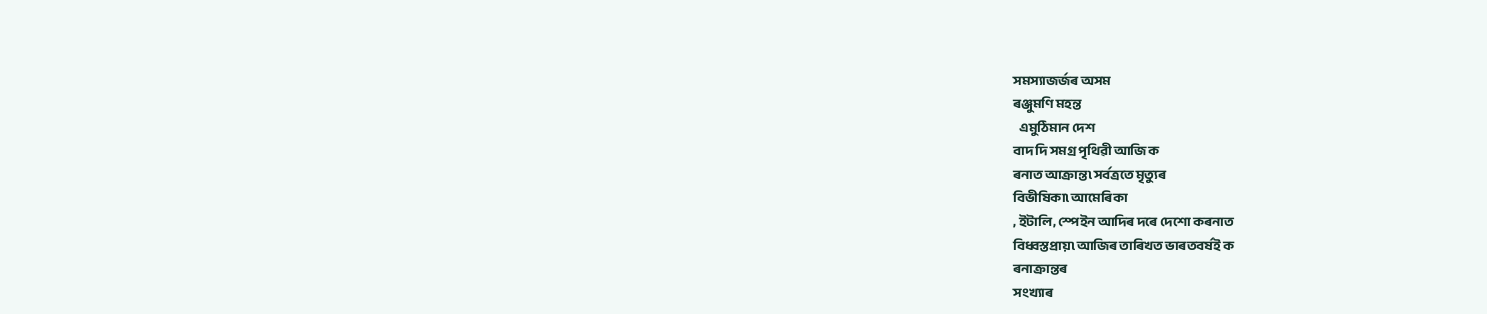সমস্যাজৰ্জৰ অসম
ৰঞ্জুমণি মহন্ত
   এমুঠিমান দেশ
বাদ দি সমগ্ৰ পৃথিৱী আজি ক
ৰনাত আক্ৰান্ত৷ সৰ্বত্ৰতে মৃত্যুৰ
বিভীষিকা৷ আমেৰিকা
, ইটালি, স্পেইন আদিৰ দৰে দেশো কৰনাত
বিধ্বস্তপ্ৰায়৷ আজিৰ তাৰিখত ভাৰতবৰ্ষই ক
ৰনাক্ৰান্তৰ
সংখ্যাৰ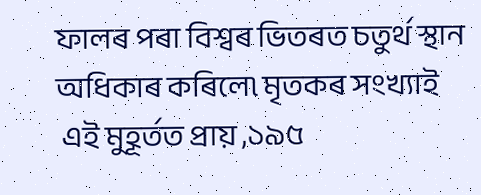ফালৰ পৰা বিশ্বৰ ভিতৰত চতুৰ্থ স্থান অধিকাৰ কৰিলে৷ মৃতকৰ সংখ্যাই
 এই মুহূৰ্তত প্ৰায় ,১৯৫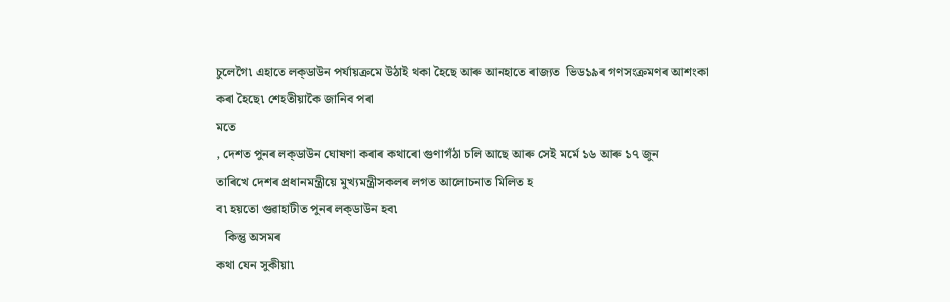চুলেগৈ৷ এহাতে লক্‌ডাউন পৰ্যায়ক্ৰমে উঠাই থকা হৈছে আৰু আনহাতে ৰাজ্যত  ভিড১৯ৰ গণসংক্ৰমণৰ আশংকা কৰা হৈছে৷ শেহতীয়াকৈ জানিব পৰা
মতে
, দেশত পুনৰ লক্‌ডাউন ঘোষণা কৰাৰ কথাৰো গুণাগঁঠা চলি আছে আৰু সেই মৰ্মে ১৬ আৰু ১৭ জুন
তাৰিখে দেশৰ প্ৰধানমন্ত্ৰীয়ে মুখ্যমন্ত্ৰীসকলৰ লগত আলোচনাত মিলিত হ
ব৷ হয়তো গুৱাহাটীত পুনৰ লক্‌ডাউন হব৷
   কিন্তু অসমৰ
কথা যেন সুকীয়া৷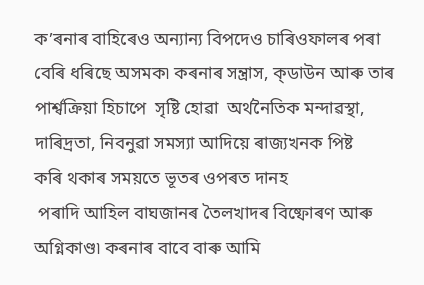ক’ৰনাৰ বাহিৰেও অন্যান্য বিপদেও চাৰিওফালৰ পৰা  বেৰি ধৰিছে অসমক৷ কৰনাৰ সন্ত্ৰাস, ক্ডাউন আৰু তাৰ পাৰ্শ্বক্ৰিয়া হিচাপে  সৃষ্টি হোৱা  অৰ্থনৈতিক মন্দাৱস্থা, দাৰিদ্ৰতা, নিবনুৱা সমস্যা আদিয়ে ৰাজ্যখনক পিষ্ট
কৰি থকাৰ সময়তে ভূতৰ ওপৰত দানহ
 পৰাদি আহিল বাঘজানৰ তৈলখাদৰ বিষ্ফোৰণ আৰু অগ্নিকাণ্ড৷ কৰনাৰ বাবে বাৰু আমি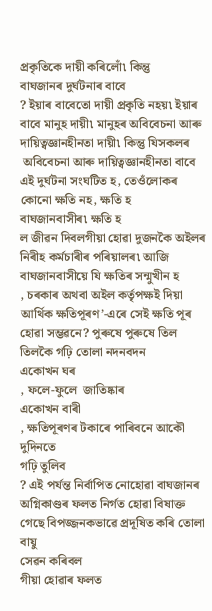প্ৰকৃতিকে দায়ী কৰিলোঁ৷ কিন্তু
বাঘজানৰ দুৰ্ঘটনাৰ বাবে
? ইয়াৰ বাবেতো দায়ী প্ৰকৃতি নহয়৷ ইয়াৰ
বাবে মানুহ দায়ী৷ মানুহৰ অবিবেচনা আৰু দায়িত্বজ্ঞানহীনতা দায়ী৷ কিন্তু যিসকলৰ
 অবিবেচনা আৰু দায়িত্বজ্ঞানহীনতা বাবে এই দুৰ্ঘটনা সংঘটিত হ, তেওঁলোকৰ কোনো ক্ষতি নহ, ক্ষতি হ
বাঘজানবাসীৰ৷ ক্ষতি হ
ল জীৱন দিবলগীয়া হোৱা দুজনকৈ অইলৰ নিৰীহ কৰ্মচাৰীৰ পৰিয়ালৰ৷ আজি
বাঘজানবাসীয়ে যি ক্ষতিৰ সন্মুখীন হ
, চৰকাৰ অথবা অইল কৰ্তৃপক্ষই দিয়া আৰ্থিক ক্ষতিপূৰণ’-এৰে সেই ক্ষতি পূৰ হোৱা সম্ভৱনে? পুৰুষে পুৰুষে তিল তিলকৈ গঢ়ি তোলা নদনবদন
একোখন ঘৰ
, ফলে-ফুলে  জাতিষ্কাৰ
একোখন বাৰী
, ক্ষতিপূৰণৰ টকাৰে পাৰিবনে আকৌ দুদিনতে
গঢ়ি তুলিব
? এই পৰ্যন্ত নিৰ্বাপিত নোহোৱা বাঘজানৰ
অগ্নিকাণ্ডৰ ফলত নিৰ্গত হোৱা বিষাক্ত গেছে বিপজ্জনকভাৱে প্ৰদূষিত কৰি তোলা বায়ু
সেৱন কৰিবল
গীয়া হোৱাৰ ফলত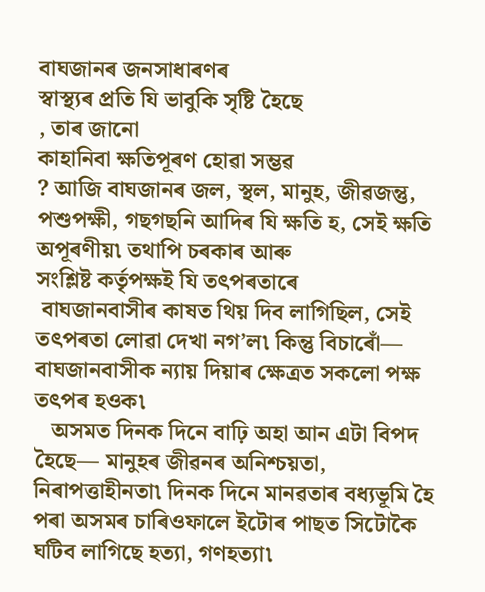বাঘজানৰ জনসাধাৰণৰ
স্বাস্থ্যৰ প্ৰতি যি ভাবুকি সৃষ্টি হৈছে
, তাৰ জানো
কাহানিবা ক্ষতিপূৰণ হোৱা সম্ভৱ
? আজি বাঘজানৰ জল, স্থল, মানুহ, জীৱজন্তু, পশুপক্ষী, গছগছনি আদিৰ যি ক্ষতি হ, সেই ক্ষতি অপূৰণীয়৷ তথাপি চৰকাৰ আৰু
সংশ্লিষ্ট কৰ্তৃপক্ষই যি তৎপৰতাৰে
 বাঘজানবাসীৰ কাষত থিয় দিব লাগিছিল, সেই তৎপৰতা লোৱা দেখা নগ’ল৷ কিন্তু বিচাৰোঁ— বাঘজানবাসীক ন্যায় দিয়াৰ ক্ষেত্ৰত সকলো পক্ষ তৎপৰ হওক৷
   অসমত দিনক দিনে বাঢ়ি অহা আন এটা বিপদ হৈছে— মানুহৰ জীৱনৰ অনিশ্চয়তা, নিৰাপত্তাহীনতা৷ দিনক দিনে মানৱতাৰ বধ্যভূমি হৈ পৰা অসমৰ চাৰিওফালে ইটোৰ পাছত সিটোকৈ ঘটিব লাগিছে হত্যা, গণহত্যা৷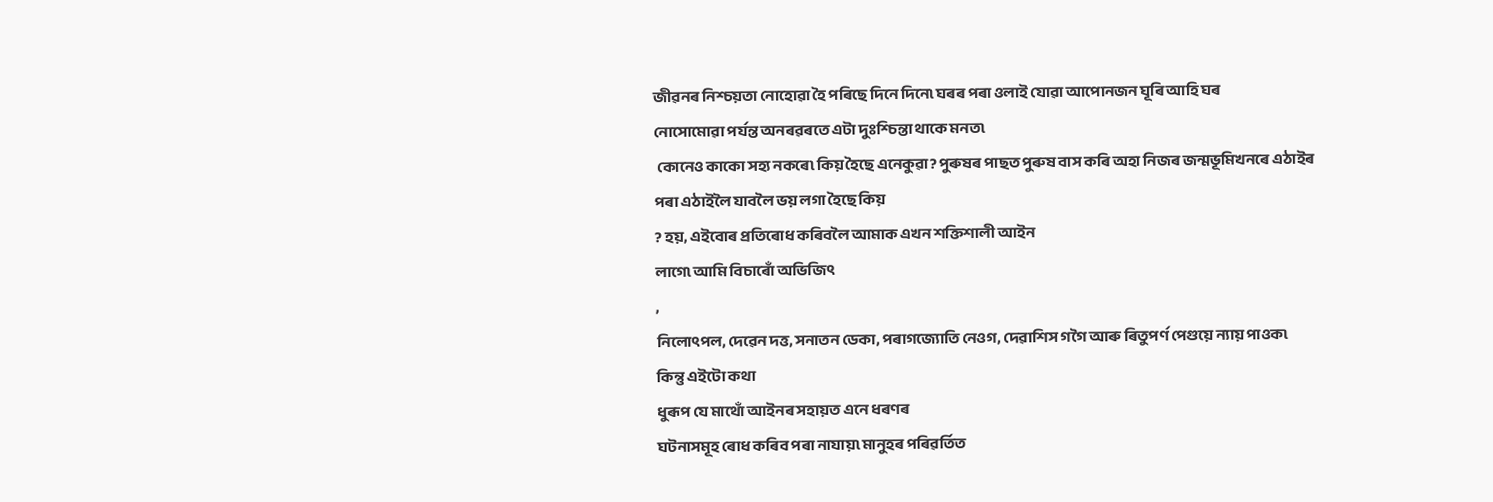জীৱনৰ নিশ্চয়তা নোহোৱা হৈ পৰিছে দিনে দিনে৷ ঘৰৰ পৰা ওলাই যোৱা আপোনজন ঘূৰি আহি ঘৰ
নোসোমোৱা পৰ্যন্ত অনৰৱৰতে এটা দুঃশ্চিন্তা থাকে মনত৷
 কোনেও কাকো সহ্য নকৰে৷ কিয় হৈছে এনেকুৱা? পুৰুষৰ পাছত পুৰুষ বাস কৰি অহা নিজৰ জন্মভূমিখনৰে এঠাইৰ
পৰা এঠাইলৈ যাবলৈ ভয় লগা হৈছে কিয়
? হয়, এইবোৰ প্ৰতিৰোধ কৰিবলৈ আমাক এখন শক্তিশালী আইন
লাগে৷ আমি বিচাৰোঁ অভিজিৎ
,
নিলোৎপল, দেৱেন দত্ত, সনাতন ডেকা, পৰাগজ্যোতি নেওগ, দেৱাশিস গগৈ আৰু ৰিতুপৰ্ণ পেগুয়ে ন্যায় পাওক৷
কিন্তু এইটো কথা
ধুৰূপ যে মাথোঁ আইনৰ সহায়ত এনে ধৰণৰ
ঘটনাসমূহ ৰোধ কৰিব পৰা নাযায়৷ মানুহৰ পৰিৱৰ্তিত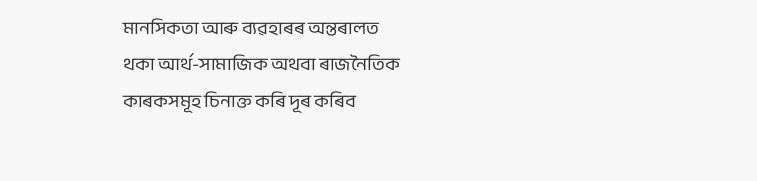মানসিকতা আৰু ব্যৱহাৰৰ অন্তৰালত
থকা আৰ্থ-সামাজিক অথবা ৰাজনৈতিক কাৰকসমূহ চিনাক্ত কৰি দূৰ কৰিব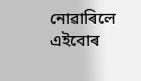নোৱাৰিলে এইবোৰ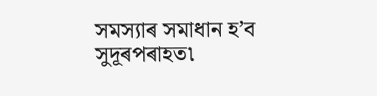সমস্যাৰ সমাধান হ’ব সুদূৰপৰাহত৷